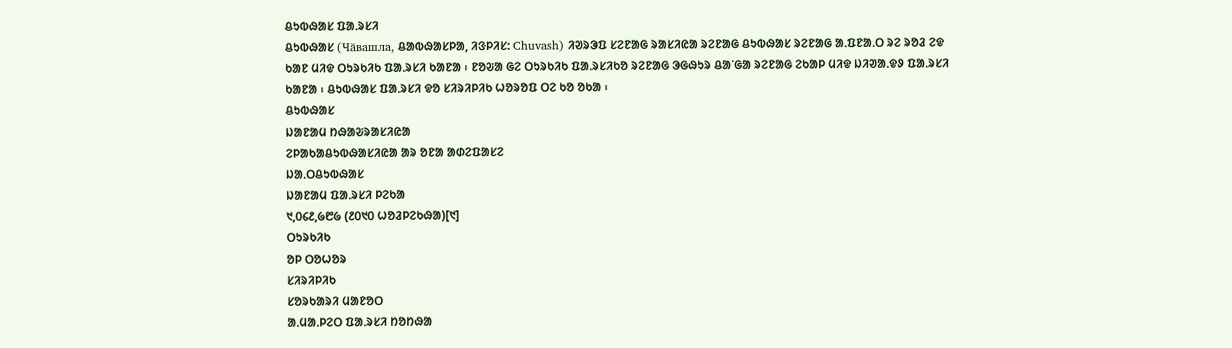ᱪᱩᱵᱷᱟᱥ ᱯᱟᱹᱨᱥᱤ
ᱪᱩᱵᱷᱟᱥ (Чӑвашла, ᱪᱟᱵᱷᱟᱥᱞᱟ, ᱤᱝᱞᱤᱥ: Chuvash) ᱤᱣᱨᱳᱯ ᱥᱮᱱᱟᱜ ᱨᱟᱥᱤᱭᱟ ᱨᱮᱱᱟᱜ ᱪᱩᱵᱷᱟᱥ ᱨᱮᱱᱟᱜ ᱟᱹᱯᱱᱟᱹᱛ ᱨᱮ ᱨᱚᱲ ᱮᱫ ᱠᱟᱱ ᱢᱤᱫ ᱛᱩᱨᱠᱤᱠ ᱯᱟᱹᱨᱥᱤ ᱠᱟᱱᱟ ᱾ ᱱᱚᱶᱟ ᱜᱮ ᱛᱩᱨᱠᱤᱠ ᱯᱟᱹᱨᱥᱤᱠᱚ ᱨᱮᱱᱟᱜ ᱳᱜᱷᱩᱨ ᱪᱟᱸᱜᱟ ᱨᱮᱱᱟᱜ ᱮᱠᱟᱞ ᱢᱤᱫ ᱡᱤᱣᱟᱹᱫᱽ ᱯᱟᱹᱨᱥᱤ ᱠᱟᱱᱟ ᱾ ᱪᱩᱵᱷᱟᱥ ᱯᱟᱹᱨᱥᱤ ᱫᱚ ᱥᱤᱨᱤᱞᱤᱠ ᱦᱚᱨᱚᱯ ᱛᱮ ᱠᱚ ᱚᱠᱟ ᱾
ᱪᱩᱵᱷᱟᱥ
ᱡᱟᱱᱟᱢ ᱴᱷᱟᱶᱨᱟᱥᱤᱭᱟ
ᱮᱞᱟᱠᱟᱪᱩᱵᱷᱟᱥᱤᱭᱟ ᱟᱨ ᱚᱱᱟ ᱟᱰᱮᱯᱟᱥᱮ
ᱡᱟᱹᱛᱪᱩᱵᱷᱟᱥ
ᱡᱟᱱᱟᱢ ᱯᱟᱹᱨᱥᱤ ᱞᱮᱠᱟ
᱑,᱐᱔᱒,᱙᱘᱙ (᱒᱐᱑᱐ ᱦᱚᱲᱞᱮᱠᱷᱟ)[᱑]
ᱛᱩᱨᱠᱤᱠ
ᱚᱞ ᱛᱚᱦᱚᱨ
ᱥᱤᱨᱤᱞᱤᱠ
ᱥᱚᱨᱠᱟᱨᱤ ᱢᱟᱱᱚᱛ
ᱟᱹᱢᱟᱹᱞᱮᱛ ᱯᱟᱹᱨᱥᱤ ᱴᱚᱴᱷᱟ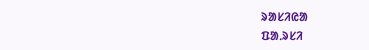ᱨᱟᱥᱤᱭᱟ
ᱯᱟᱹᱨᱥᱤ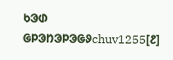ᱠᱳᱰ
ᱜᱞᱳᱴᱳᱞᱳᱜᱽchuv1255[᱒]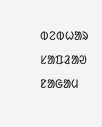ᱵᱮᱵᱦᱟᱨ ᱥᱟᱯᱲᱟᱣ
ᱱᱟᱜᱟᱢ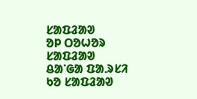ᱥᱟᱯᱲᱟᱣ
ᱚᱞ ᱛᱚᱦᱚᱨ ᱥᱟᱯᱲᱟᱣ
ᱪᱟᱸᱜᱟ ᱯᱟᱹᱨᱥᱤ ᱠᱚ ᱥᱟᱯᱲᱟᱣ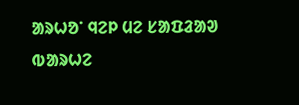ᱟᱨᱦᱚᱸ ᱧᱮᱞ ᱢᱮ ᱥᱟᱯᱲᱟᱣ
ᱵᱟᱨᱦᱮ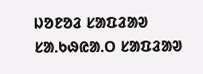ᱡᱚᱱᱚᱲ ᱥᱟᱯᱲᱟᱣ
ᱥᱟᱹᱠᱷᱭᱟᱹᱛ ᱥᱟᱯᱲᱟᱣ